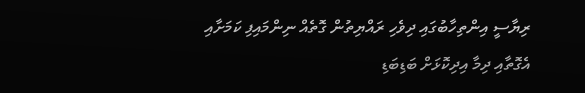ރިޔާސީ އިންތިހާބުގައި ދިވެހި ރައްޔިތުން ގޮތެއް ނިންމައިފި ކަމަށާއި އެގޮތާއި ދިމާ އިދިކޮޅަށް ބަޑިބަޑި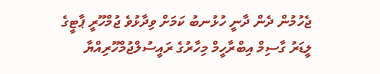ޖެހުމުން ދެން ދާނީ ހުޅުނބު ކަމަށް ވިދާޅުވެ ޖުމްހޫރީ ޕާޓީގެ ލީޑަރު ގާސިމް އިބްރާހީމް މިހާރުގެ ރައީސުލްޖުމްހޫރިއްޔާ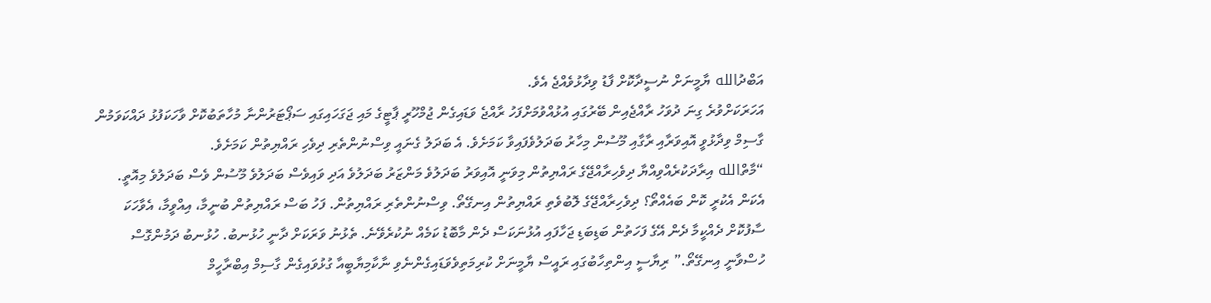އަބްދުالله ޔާމީނަށް ނުސީދާކޮށް ފާޑު ވިދާޅުވެއްޖެ އެވެ.
އަހަރަކަށްވުރެ ގިނަ ދުވަހު ރާއްޖެއިން ބޭރުގައި އުޅުއްވުމަށްފަހު ރާއްޖެ ވަޑައިގެން ޖުމްހޫރީ ޕާޓީގެ މައި ޖަގަހައިގައި ސަޕޯޓަރުންނާ މުހާތަބުކޮށް ވާހަކަފުޅު ދައްކަވަމުން ގާސިމް ވިދާޅުވީ އޮއިވަރާއި ރާގާއި މޫސުން މިހާރު ބަދަލުވެފައިވާ ކަމަށެވެ. އެ ބަދަލު ގެނައީ ވިސްނުންތެރި ދިވެހި ރައްޔިތުން ކަމަށެވެ.
“މާތްالله އިރާދަކުރެއްވިއްޔާ ދިވެހިރާއްޖޭގެ ރައްޔިތުން މިވަނީ އޮއިވަރު ބަދަލުވެ މަންޒަރު ބަދަލުވެ އަދި ވައިވެސް ބަދަލުވެ މޫސުން ވެސް ބަދަލުވެ މިއޮތީ. އެކަން އެކުރީ ކޮން ބައެއްތޯ؟ ދިވެހިރާއްޖޭގެ ލޮބުވެތި ރައްޔިތުން އިނގޭތޯ. ވިސްނުންތެރި ރައްޔިތުން. ފަހު ބަސް ރައްޔިތުން ބުނީމާ، އިއްވީމާ، އެވާހަކަ ސާފުކޮށް ދެއްކީމާ ދެން އޭގެ ފަހަތުން ބަޑިބަޑި ޖަހާފައި އުޅުނަކަސް ދެން މާބޮޑު ކަމެއް ނުކުރެވޭނެ. ތެޅުނު ވަރަކަށް ދާނީ ހުޅުނބު. ހުޅުނބު ދަމުންގޮސް ހުސްވާނީ އިނގޭތޯ.” ރިޔާސީ އިންތިހާބުގައި ރައީސް ޔާމީނަށް ކުރިމަތިވެވަޑައިގެންނެވި ނާކާމިޔާބީއާ ގުޅުވައިގެން ގާސިމް އިބްރާހީމް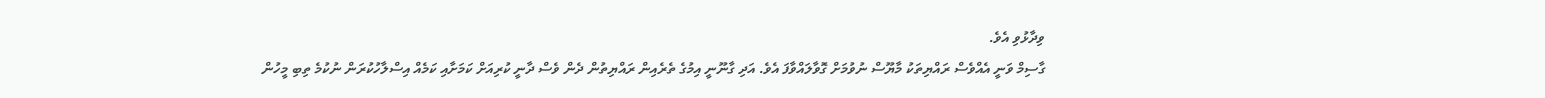ވިދާޅުވި އެވެ.
ގާސިމް ވަނީ އެއްވެސް ރައްޔިތަކު މާޔޫސް ނުވުމަށް ގޮވާލައްވާފަ އެވެ. އަދި ގާނޫނީ އިމުގެ ތެރެއިން ރައްޔިތުން ދެން ވެސް ދާނީ ކުރިއަށް ކަމަށާއި ކަމެއް އިސްލާހުކުރަން ނުކުމެ ތިބި މީހުން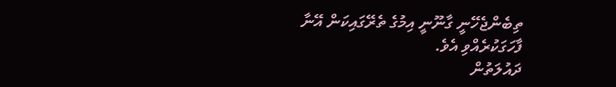ތިބެންޖެހޭނީ ގާނޫނީ އިމުގެ ތެރޭގައިކަން އޭނާ ފާހަގަކުރެއްވި އެވެ.
ދައުލަތުން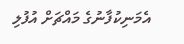އެމަނިކުފާނުގެ މައްޗަށް އުފުލި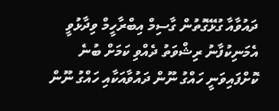ދައުވާއާ ގުޅޭގޮތުން ގާސިމް އިބްރާހީމް ވިދާޅުވީ އެމަނިކުފާނު ރިޝްވަތު ދެއްވި ކަމަށް ބުނެ ކޮށްފައިވަނީ ހައްގު ނޫން ދައުވާއަކާއި ހައްގު ނޫން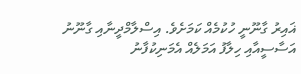ޣައިރު ގާނޫނީ ހުކުމެއް ކަމަށެވެ. އިސްލާމްދީނާއި ގާނޫނު އަސާސީއާއި ހިލާފު އަމަލެއް އެމަނިކުފާނު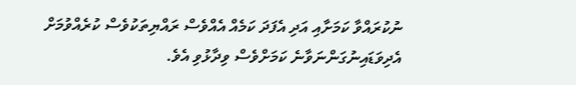ނުކުރައްވާ ކަމަށާއި އަދި އެފަދަ ކަމެއް އެއްވެސް ރައްޔިތަކުވެސް ކުރެއްވުމަށް އެދިވަޑައިނުގަންނަވާނެ ކަމަށްވެސް ވިދާޅުވި އެވެ.